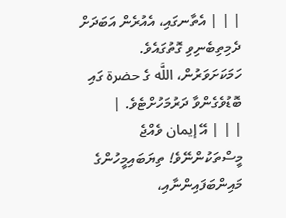| | | އެތާނގައި، އެއުރެން އަބަދަށް ދެމިތިބެނިވި ގޮތުގައެވެ. ހަމަކަށަވަރުން، اللَّه ގެ حضرة ގައި ބޮޑުވެގެންވާ ދަރުމަހުށްޓެވެ. |
| | | އޭ إيمان ވެއްޖެ މީސްތަކުންނޭވެ! ތިޔަބައިމީހުންގެ މައިންބަފައިންނާއި،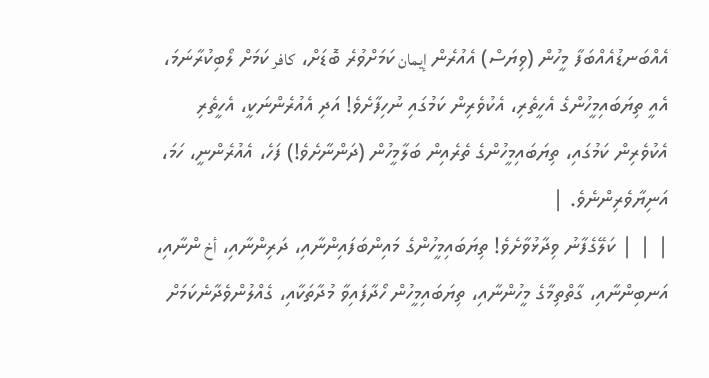އެއްބަނޑުއެއްބަފާ މީހުން (ވިޔަސް) އެއުރެން إيمان ކަމަށްވުރެ ބޮޑަށް، كافر ކަމަށް ލޯބިކުރާނަމަ، އެއީ ތިޔަބައިމީހުންގެ އެހީތެރި، އެކުވެރިން ކަމުގައި ނުހިފާށެވެ! އަދި އެއުރެންނަކީ، އެހީތެރި އެކުވެރިން ކަމުގައި، ތިޔަބައިމީހުންގެ ތެރެއިން ބަލާމީހުން (ދަންނާށެވެ!) ފަހެ، އެއުރެންނީ، ހަމަ، އަނިޔާވެރިންނެވެ. |
| | | ކަލޭގެފާނު ވިދާޅުވާށެވެ! ތިޔަބައިމީހުންގެ މައިންބަފައިންނާއި، ދަރިންނާއި، أخ ންނާއި، އަނބިންނާއި، ގާތްތިމާގެ މީހުންނާއި، ތިޔަބައިމީހުން ހޯދާފައިވާ މުދާތަކާއި، ގެއްލުންވެދާނެކަމަށް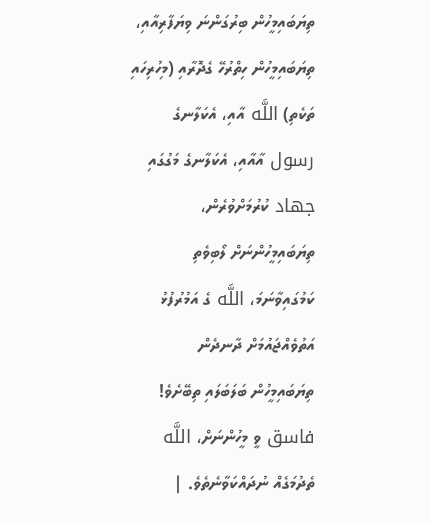ތިޔަބައިމީހުން ބިރުގަންނަ ވިޔަފާރިއާއި، ތިޔަބައިމީހުން ހިތްރުހޭ ގެދޮރާއި (މިހުރިހައި ތަކެތި) اللَّه އާއި، އެކަލާނގެ رسول އާއާއި، އެކަލާނގެ މަގުގައި جهاد ކުރުމަށްވުރެން، ތިޔަބައިމީހުންނަށް ލޯބިވެތި ކަމުގައިވާނަމަ، اللَّه ގެ އަމުރުފުޅު އަތުވެއްޖައުމަށް ދާނދެން ތިޔަބައިމީހުން ބަލަބަލައި ތިބޭށެވެ! فاسق ވީ މީހުންނަށް، اللَّه ތެދުމަގެއް ނުދައްކަވާނެތެވެ. |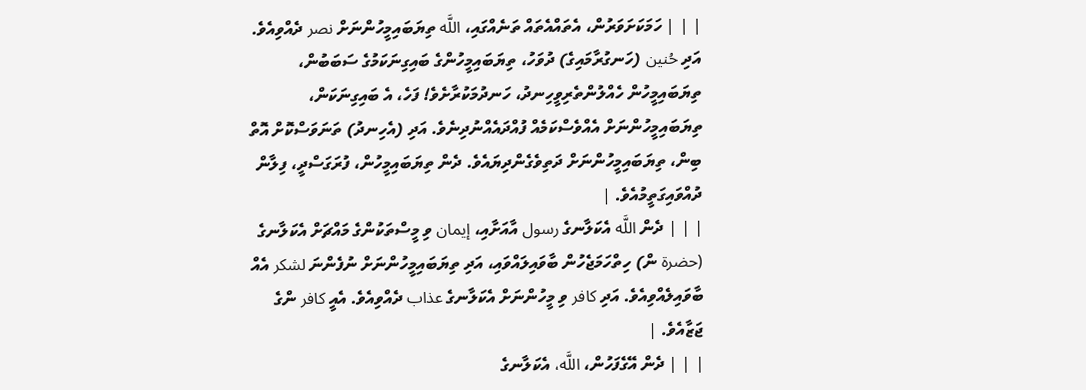| | | ހަމަކަށަވަރުން، އެތައްއެތައް ތަނެއްގައި، اللَّه ތިޔަބައިމީހުންނަށް نصر ދެއްވިއެވެ. އަދި حُنين (ހަނގުރާމައިގެ) ދުވަހު، ތިޔަބައިމީހުންގެ ބައިގިނަކަމުގެ ސަބަބުން، ތިޔަބައިމީހުން ހެއްލުންތެރިވީހިނދު، ހަނދުމަކުރާށެވެ! ފަހެ، އެ ބައިގިނަކަން، ތިޔަބައިމީހުންނަށް އެއްވެސްކަމެއް ފުއްދައެއްނުދިނެވެ. އަދި (އެހިނދު) ތަނަވަސްކޮށް އޮތް ބިން، ތިޔަބައިމީހުންނަށް ދަތިވެގެންދިޔައެވެ. ދެން ތިޔަބައިމީހުން، ފުރަގަސްދީ، ފިލާން ދުއްވައިގަތީމުއެވެ. |
| | | ދެން اللَّه އެކަލާނގެ رسول އާއަށާއި، إيمان ވި މީސްތަކުންގެ މައްޗަށް އެކަލާނގެ (حضرة ން) ހިތްހަމަޖެހުން ބާވައިލައްވައި، އަދި ތިޔަބައިމީހުންނަށް ނުފެންނަ لشكر އެއް ބާވައިލެއްވިއެވެ. އަދި كافر ވި މީހުންނަށް އެކަލާނގެ عذاب ދެއްވިއެވެ. އެއީ كافر ންގެ ޖަޒާއެވެ. |
| | | ދެން އޭގެފަހުން، اللَّه، އެކަލާނގެ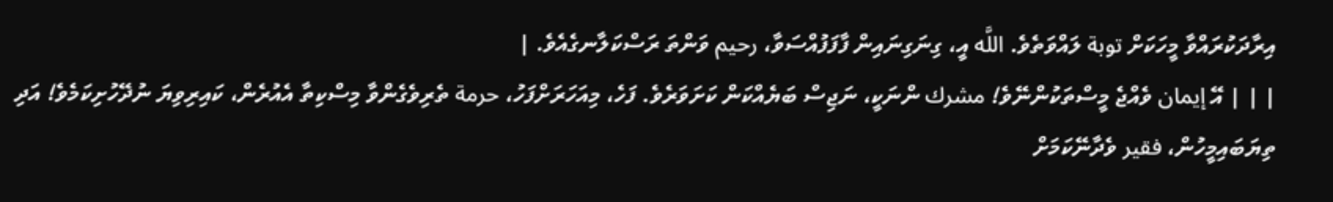އިރާދަކުރައްވާ މީހަކަށް توبة ލައްވަތެވެ. اللَّه އީ، ގިނަގިނައިން ފާފަފުއްސަވާ، رحيم ވަންތަ ރަސްކަލާނގެއެވެ. |
| | | އޭ إيمان ވެއްޖެ މީސްތަކުންނޭވެ! مشرك ންނަކީ، ނަޖިސް ބަޔެއްކަން ކަށަވަރެވެ. ފަހެ، މިއަހަރަށްފަހު، حرمة ތެރިވެގެންވާ މިސްކިތާ އެއުރެން، ކައިރިވިޔަ ނުދޭހުށިކަމެވެ! އަދި ތިޔަބައިމީހުން، فقير ވެދާނޭކަމަށް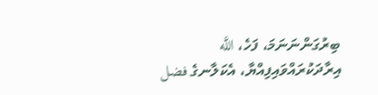ބިރުގަންނަނަމަ، ފަހެ، اللَّه އިރާދަކުރައްވައިފިއްޔާ، އެކަލާނގެ فضل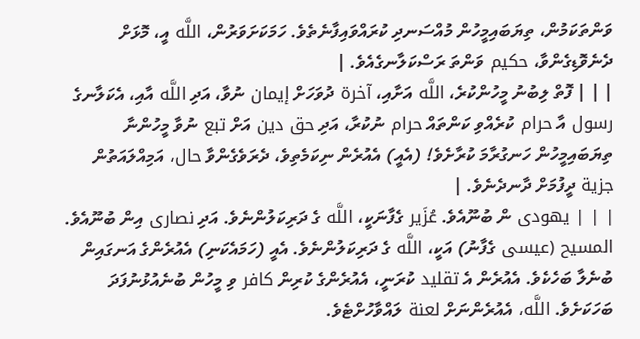ވަންތަކަމުން، ތިޔަބައިމީހުން މުއްސަނދި ކުރައްވައިފާނެތެވެ. ހަމަކަށަވަރުން، اللَّه އީ، މޮޅަށް ދެނެވޮޑިގެންވާ، حكيم ވަންތަ ރަސްކަލާނގެއެވެ. |
| | | ފޮތް ލިބުނު މީހުންކުރެ، اللَّه އަށާއި، آخرة ދުވަހަށް إيمان ނުވާ، އަދި اللَّه އާއި، އެކަލާނގެ رسول އާ حرام ކުރެއްވި ކަންތައް حرام ނުކުރާ، އަދި حق دين އަށް تبع ނުވާ މީހުންނާ ތިޔަބައިމީހުން ހަނގުރާމަ ކުރާށެވެ! (އެއީ) އެއުރެން ނިކަމެތިވެ، ދެރަވެގެންވާ حال، އަމިއްލައަތުން جزية ދީފުމަށް ދާނދެނެވެ. |
| | | يهودى ން ބުނޫއެވެ. عُزَير ގެފާނަކީ، اللَّه ގެ ދަރިކަލުންނެވެ. އަދި نصارى އިން ބުނޫއެވެ. المسيح (عيسى ގެފާނު) އަކީ، اللَّه ގެ ދަރިކަލުންނެވެ. އެއީ (ހަމައެކަނި) އެއުރެންގެ އަނގައިން ބުނެލާ ބަހެކެވެ. އެއުރެން އެ تقليد ކުރަނީ، އެއުރެންގެ ކުރިން كافر ވި މީހުން ބުނެއުޅުނުފަދަ ބަހަކަށެވެ. اللَّه، އެއުރެންނަށް لعنة ލައްވާހުށްޓެވެ.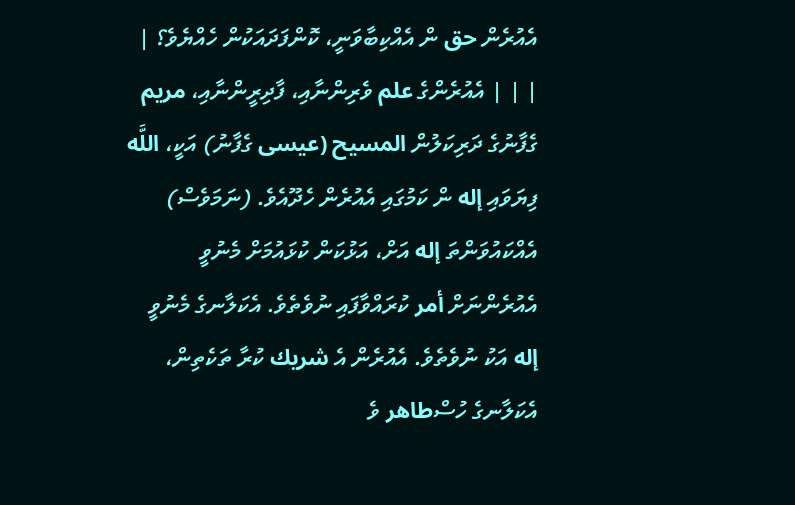އެއުރެން حق ން އެއްކިބާވަނީ، ކޮންފަދައަކުން ހެއްޔެވެ؟ |
| | | އެއުރެންގެ علم ވެރިންނާއި، ފާދިރީންނާއި، مريم ގެފާނުގެ ދަރިކަލުން المسيح (عيسى ގެފާނު) އަކީ، اللَّه ފިޔަވައި إله ން ކަމުގައި އެއުރެން ހެދޫއެވެ. (ނަމަވެސް) އެއްކައުވަންތަ إله އަށް، އަޅުކަން ކުޅައުމަށް މެނުވީ އެއުރެންނަށް أمر ކުރައްވާފައި ނުވެތެވެ. އެކަލާނގެ މެނުވީ إله އަކު ނުވެތެވެ. އެއުރެން އެ شريك ކުރާ ތަކެތިން، އެކަލާނގެ ހުސްطاهر ވެ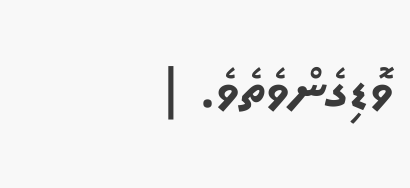ވޮޑިގެންވެތެވެ. |